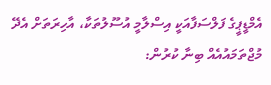އެމްޑީޕީގެ ފަލްސަފާއަކީ އިސްލާމީ އުސޫލުތަކާ، އާހިރަތަށް އެދޭ މުޖްތަމައުއެއް ބިނާ ކުރުން: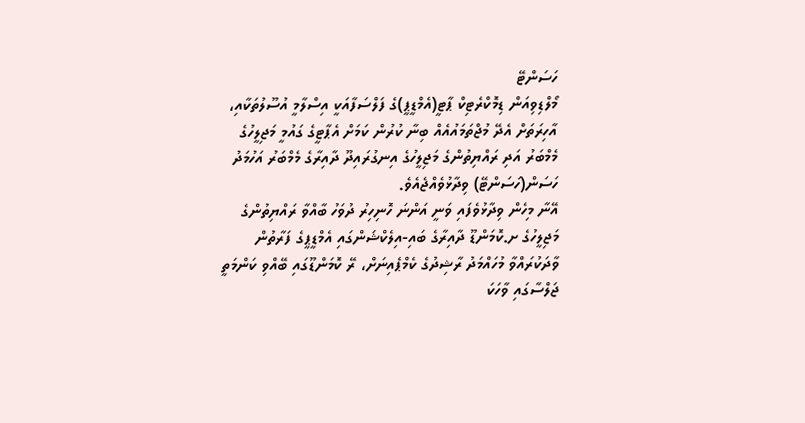ހަސަންޓޭ
މޯލްޑިވިއަން ޑިމޮކްރެޓިކް ޕާޓީ(އެމްޑީޕީ)ގެ ފަލްސަފާއަކީ އިސްލާމީ އުސޫލުތަކާއި، އާހިރަތަށް އެދޭ މުޖްތަމައުއެއް ބިނާ ކުރުން ކަމަށް އެޕާޓީގެ ގައުމީ މަޖިލީހުގެ މެމްބަރު އަދި ރައްޔިތުންގެ މަޖިލީހުގެ އިނގުރައިދޫ ދާއިރާގެ މެމްބަރު އަހުމަދު ހަސަން(ހަސަންޓޭ) ވިދާޅުވެއްޖެއެވެ.
އޭނާ މިހެން ވިދާޅުވެފައި ވަނީ އަންނަ ހޮނިހިރު ދުވަހު ބާއްވާ ރައްޔިތުންގެ މަޖިލީހުގެ ށ.ކޮމަންޑޫ ދާއިރާގެ ބައި-އިލެކްޝަންގައި އެމްޑީޕީގެ ފަރާތުން ވާދަކުރައްވާ މުހައްމަދު ރާޝިދުގެ ކެމްޕެއިނަށް، ރޭ ކޮމަންޑޫގައި ބޭއްވި ކަންމަތީ ޖަލްސާގައި ވާހަކަ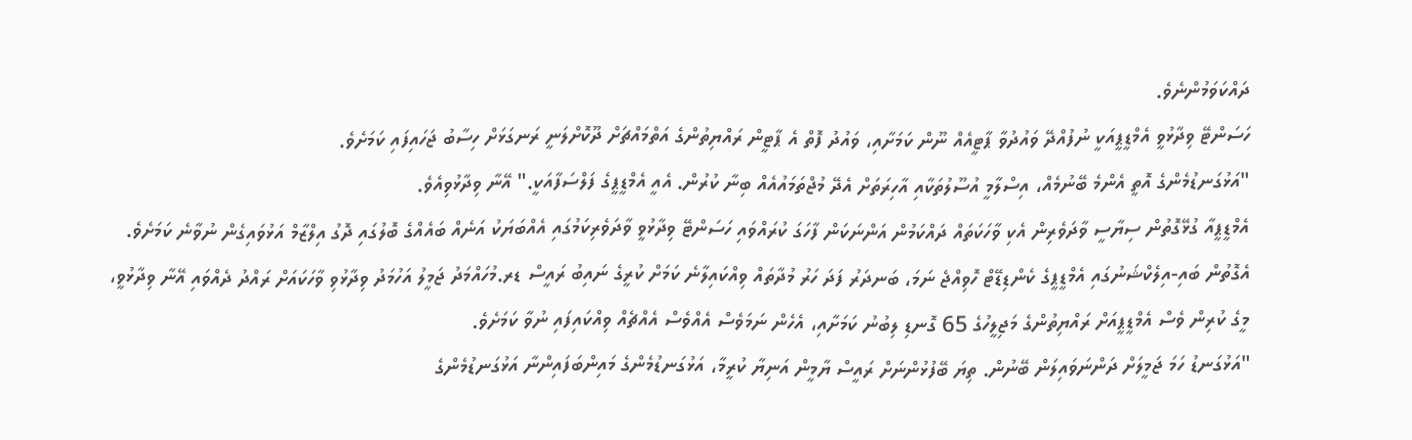ދައްކަވަމުންނެވެ.
ހަސަންޓޭ ވިދާޅުވީ އެމްޑީޕީއަކީ ނުފުއްދޭ ވައުދުވާ ޕާޓީއެއް ނޫން ކަމަށާއި، ވައުދު ފޮތް އެ ޕާޓީން ރައްޔިތުންގެ އަތްމައްޗަށް ދޫކޮށްލަނީ ރަނގަޅަށް ހިސާބު ޖަހައިފައި ކަމަށެވެ.
"އަޅުގަނޑުމެންގެ އޮތީ އެންމެ ބޭނުމެއް، އިސްލާމީ އުސޫލުތަކާއި އާހިރަތަށް އެދޭ މުޖްތަމައުއެއް ބިނާ ކުރުން. އެއީ އެމްޑީޕީގެ ފަލްސަފާއަކީ." އޭނާ ވިދާޅުވިއެވެ.
އެމްޑީޕީއާ ގުޅޭގޮތުން ސިޔާސީ ވާދަވެރިން އެކި ވާހަކަތައް ދައްކަމުން އަންނަކަން ފާހަގަ ކުރައްވައި ހަސަންޓޭ ވިދާޅުވީ ވާދަވެރިކަމުގައި އެއްބަޔަކު އަނެއް ބައެއްގެ ބޮލުގައި ދޮގު އިލްޒާމް އަޅުވައިގެން ނުވާނެ ކަމަށެވެ.
އެގޮތުން ބައި-އިލެކްޝަނުގައި އެމްޑީޕީގެ ކެންޑިޑޭޓް ހޮވިއްޖެ ނަމަ، ބަނދަރު ފަދަ ހަރު މުދާތައް ވިއްކައިލާނެ ކަމަށް ކުރީގެ ނައިބު ރައީސް ޑރ.މުހައްމަދު ޖަމީލު އަހުމަދު ވިދާޅުވި ވާހަކައަށް ރައްދު ދެއްވައި އޭނާ ވިދާޅުވީ، މީގެ ކުރިން ވެސް އެމްޑީޕީއަށް ރައްޔިތުންގެ މަޖިލީހުގެ 65 ގޮނޑި ލިބުނު ކަމަށާއި، އެހެން ނަމަވެސް އެއްވެސް އެއްޗެއް ވިއްކައިފައި ނުވާ ކަމަށެވެ.
"އަޅުގަނޑު ހަމަ ޖަމީލަށް ދަންނަވައިލަން ބޭނުން. ތިޔަ ބޭފުޅުންނަށް ރައީސް ޔާމީން އަނިޔާ ކުރީމާ، އަޅުގަނޑުމެންގެ މައިންބަފައިންނާ އަޅުގަނޑުމެންގެ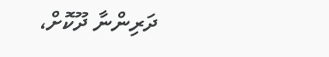ދަރިންނާ ދޫކޮށް،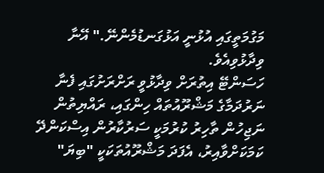މަގުމަތީގައި އުޅުނީ އަޅުގަނޑުމެންނޭ." އޭނާ ވިދާޅުވިއެވެ.
ހަސަންޓޭ އިތުރަށް ވިދާޅުވީ ރަށްރަށުގައި ފެނާ ނަރުދަމާގެ މަޝްރޫއުތައް ހިންގައި، ރައްޔިތުން ނަޖިހުން ތާހިރު ކުރުމަކީ ސަރުކާރުން އިސްކަންދޭ ކަމަކަށްވާއިރު، އެފަދަ މަޝްރޫއުތަކަކީ "ބިޔަ"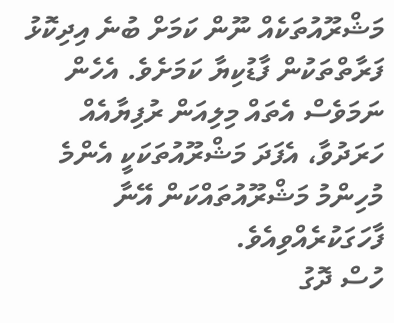މަޝްރޫއުތަކެއް ނޫން ކަމަށް ބުނެ އިދިކޮޅު ފަރާތްތަކުން ފާޑުކިޔާ ކަމަށެވެ. އެހެން ނަމަވެސް އެތައް މިލިއަން ރުފިޔާއެއް ހަރަދުވާ، އެފަދަ މަޝްރޫއުތަކަކީ އެންމެ މުހިންމު މަޝްރޫއުތައްކަން އޭނާ ފާހަގަކުރެއްވިއެވެ.
ހުސް ދޮގު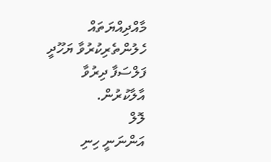މާއްދިއްޔަތައް ހެލުންތެރިކުރުވާ ޔަހޫދީ ފަލްސަފާ ދިރުވާ އާލާކުރުން.
ލޮލް
އަންނަނީ ހިނި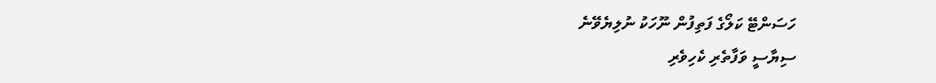ހަސަންޓޭ ކަލޯގެ ފަތިފުން ނޫހަކު ނުލިޔެވޭނެ
ސިޔާސީ ވަފާތެރި ކެހިވެރި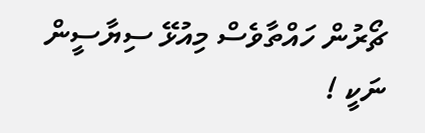ޗޯރުން ހައްތާވެސް މިއުޅޭ ސިޔާސީން ނަކީ !